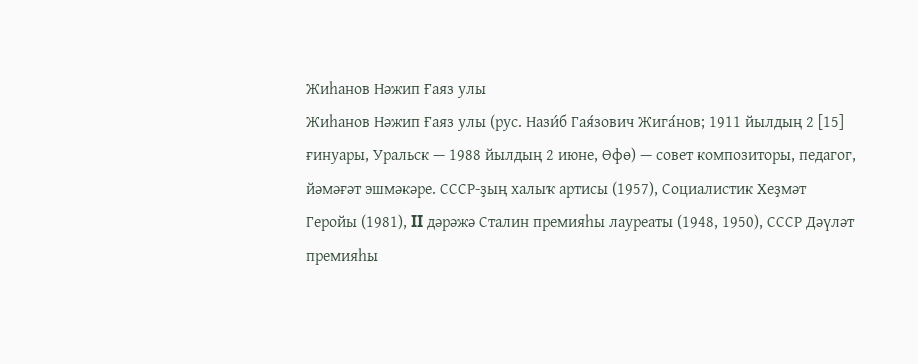Жиһанов Нәжип Ғаяз улы
Жиһанов Нәжип Ғаяз улы (рус. Нази́б Гая́зович Жига́нов; 1911 йылдың 2 [15] ғинуары, Уральск — 1988 йылдың 2 июне, Өфө) — совет композиторы, педагог, йәмәғәт эшмәкәре. СССР-ҙың халыҡ артисы (1957), Социалистик Хеҙмәт Геройы (1981), II дәрәжә Сталин премияһы лауреаты (1948, 1950), СССР Дәүләт премияһы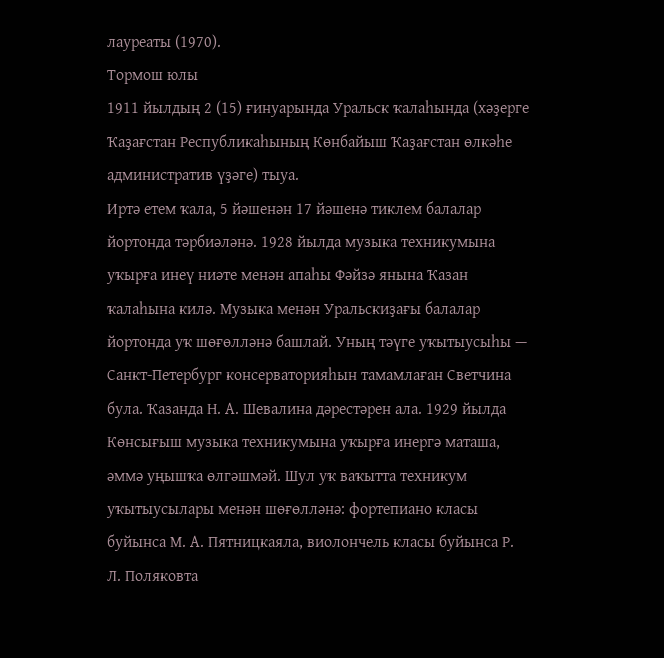лауреаты (1970).
Тормош юлы
1911 йылдың 2 (15) ғинуарында Уральск ҡалаһында (хәҙерге Ҡаҙағстан Республикаһының Көнбайыш Ҡаҙағстан өлкәһе административ үҙәге) тыуа.
Иртә етем ҡала, 5 йәшенән 17 йәшенә тиклем балалар йортонда тәрбиәләнә. 1928 йылда музыка техникумына уҡырға инеү ниәте менән апаһы Фәйзә янына Ҡазан ҡалаһына килә. Музыка менән Уральскиҙағы балалар йортонда уҡ шөғөлләнә башлай. Уның тәүге уҡытыусыһы — Санкт-Петербург консерваторияһын тамамлаған Светчина була. Ҡазанда Н. А. Шевалина дәрестәрен ала. 1929 йылда Көнсығыш музыка техникумына уҡырға инергә маташа, әммә уңышҡа өлгәшмәй. Шул уҡ ваҡытта техникум уҡытыусылары менән шөғөлләнә: фортепиано класы буйынса М. А. Пятницкаяла, виолончель класы буйынса Р. Л. Поляковта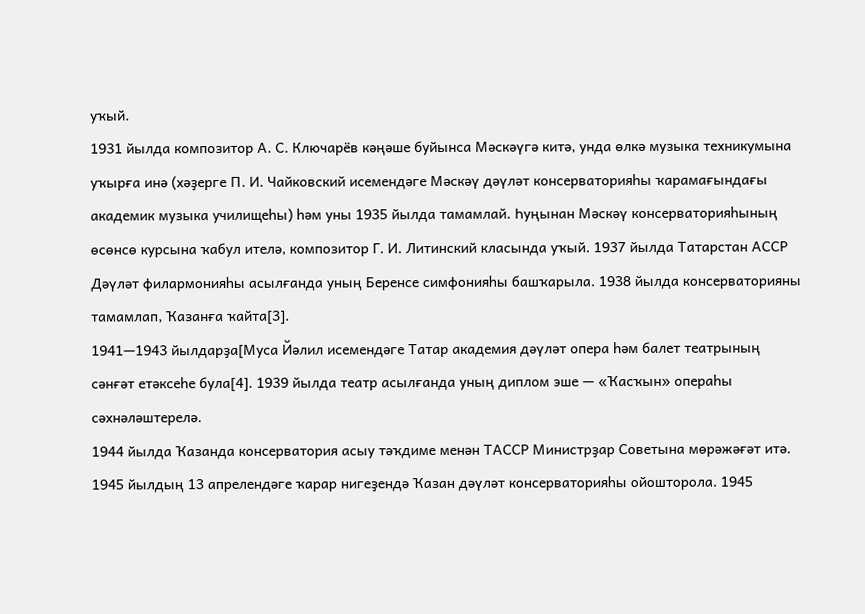уҡый.
1931 йылда композитор А. С. Ключарёв кәңәше буйынса Мәскәүгә китә, унда өлкә музыка техникумына уҡырға инә (хәҙерге П. И. Чайковский исемендәге Мәскәү дәүләт консерваторияһы ҡарамағындағы академик музыка училищеһы) һәм уны 1935 йылда тамамлай. Һуңынан Мәскәү консерваторияһының өсөнсө курсына ҡабул ителә, композитор Г. И. Литинский класында уҡый. 1937 йылда Татарстан АССР Дәүләт филармонияһы асылғанда уның Беренсе симфонияһы башҡарыла. 1938 йылда консерваторияны тамамлап, Ҡазанға ҡайта[3].
1941—1943 йылдарҙа[Муса Йәлил исемендәге Татар академия дәүләт опера һәм балет театрының сәнғәт етәксеһе була[4]. 1939 йылда театр асылғанда уның диплом эше — «Ҡасҡын» операһы сәхнәләштерелә.
1944 йылда Ҡазанда консерватория асыу тәҡдиме менән ТАССР Министрҙар Советына мөрәжәғәт итә. 1945 йылдың 13 апрелендәге ҡарар нигеҙендә Ҡазан дәүләт консерваторияһы ойошторола. 1945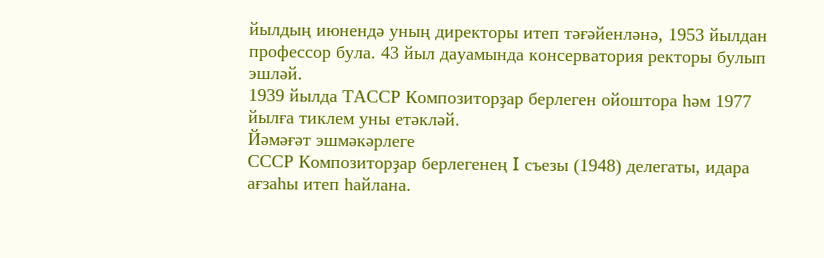йылдың июнендә уның директоры итеп тәғәйенләнә, 1953 йылдан профессор була. 43 йыл дауамында консерватория ректоры булып эшләй.
1939 йылда ТАССР Композиторҙар берлеген ойоштора һәм 1977 йылға тиклем уны етәкләй.
Йәмәғәт эшмәкәрлеге
СССР Композиторҙар берлегенең I съезы (1948) делегаты, идара ағзаһы итеп һайлана.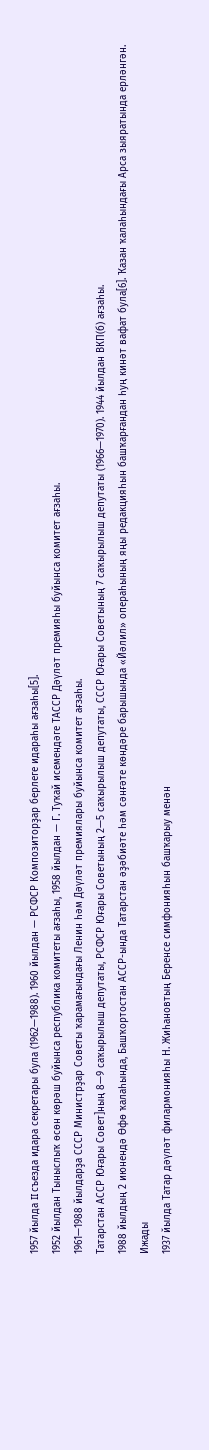1957 йылда II съезда идара секретары була (1962—1988). 1960 йылдан — РСФСР Композиторҙар берлеге идараһы ағзаһы[5].
1952 йылдан Тыныслыҡ өсөн көрәш буйынса республика комитеты ағзаһы, 1958 йылдан — Г. Туҡай исемендәге ТАССР Дәүләт премияһы буйынса комитет ағзаһы.
1961—1988 йылдарҙа СССР Министрҙар Советы ҡарамағындағы Ленин һәм Дәүләт премиялары буйынса комитет ағзаһы.
Татарстан АССР Юғары Совет]ның 8—9 саҡырылыш депутаты, РСФСР Юғары Советының 2—5 саҡырылыш депутаты, СССР Юғары Советының 7 саҡырылыш депутаты (1966—1970). 1944 йылдан ВКП(б) ағзаһы.
1988 йылдың 2 июнендә Өфө ҡалаһында, Башҡортостан АССР-ында Татарстан әҙәбиәте һәм сәнғәте көндәре барышында «Йәлил» операһының яңы редакцияһын башҡарғандан һуң кинәт вафат була[6]. Ҡазан ҡалаһындағы Арса зыяратында ерләнгән.
Ижады
1937 йылда Татар дәүләт филармонияһы Н. Жиһановтың Беренсе симфонияһын башҡарыу менән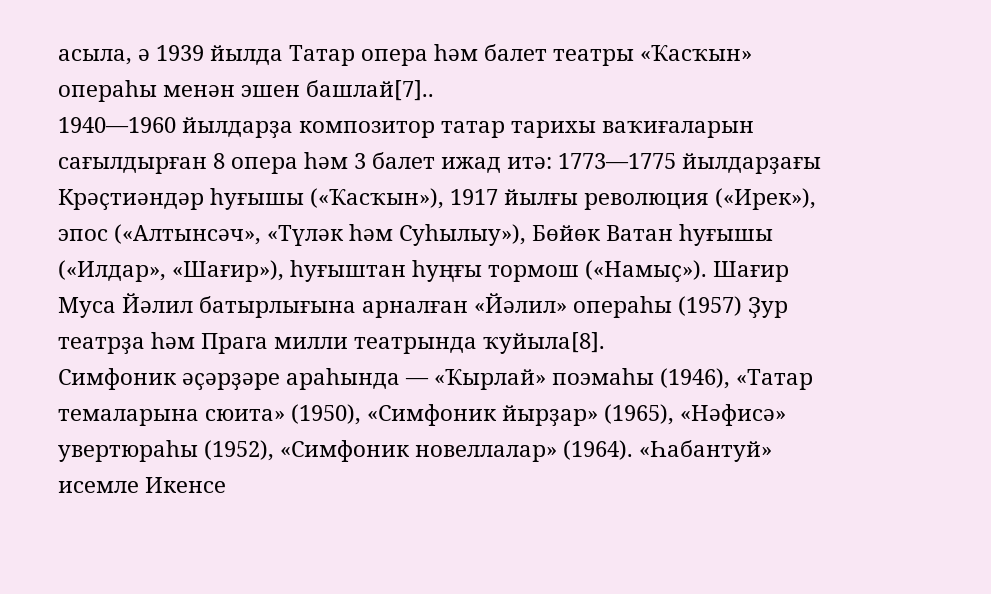асыла, ә 1939 йылда Татар опера һәм балет театры «Ҡасҡын» операһы менән эшен башлай[7]..
1940—1960 йылдарҙа композитор татар тарихы ваҡиғаларын сағылдырған 8 опера һәм 3 балет ижад итә: 1773—1775 йылдарҙағы Крәҫтиәндәр һуғышы («Ҡасҡын»), 1917 йылғы революция («Ирек»), эпос («Алтынсәч», «Түләк һәм Суһылыу»), Бөйөк Ватан һуғышы («Илдар», «Шағир»), һуғыштан һуңғы тормош («Намыҫ»). Шағир Муса Йәлил батырлығына арналған «Йәлил» операһы (1957) Ҙур театрҙа һәм Прага милли театрында ҡуйыла[8].
Симфоник әҫәрҙәре араһында — «Ҡырлай» поэмаһы (1946), «Татар темаларына сюита» (1950), «Симфоник йырҙар» (1965), «Нәфисә» увертюраһы (1952), «Симфоник новеллалар» (1964). «Һабантуй» исемле Икенсе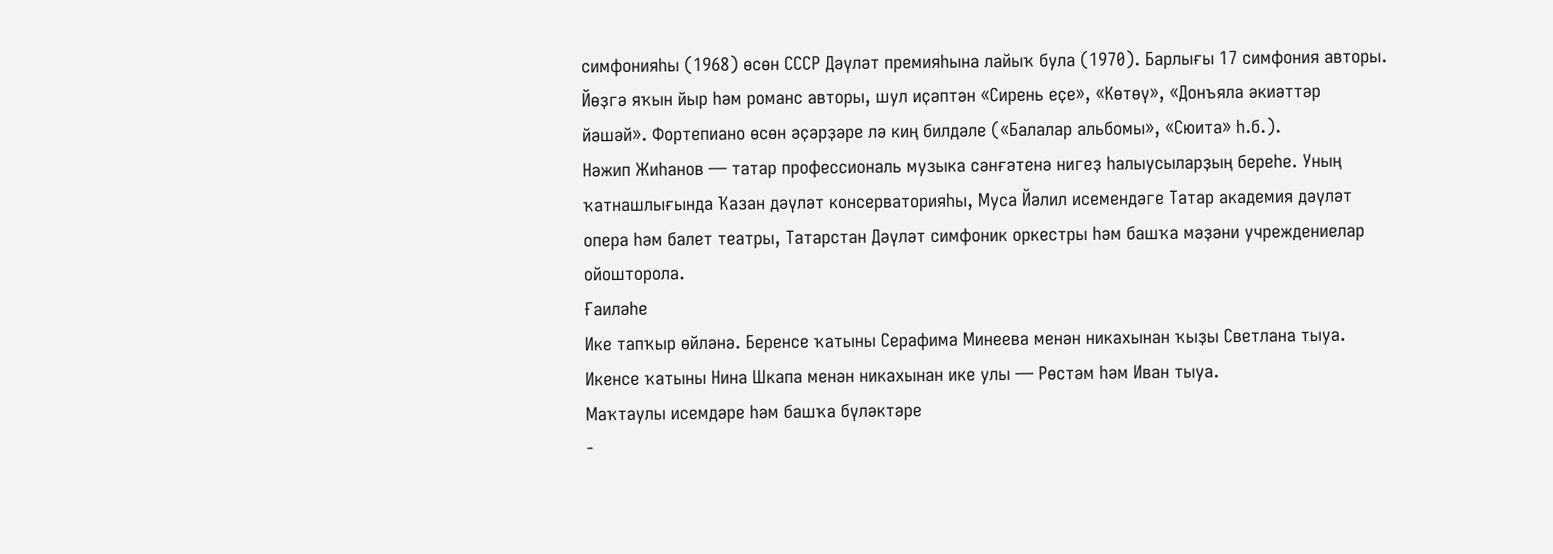симфонияһы (1968) өсөн СССР Дәүләт премияһына лайыҡ була (1970). Барлығы 17 симфония авторы.
Йөҙгә яҡын йыр һәм романс авторы, шул иҫәптән «Сирень еҫе», «Көтөү», «Донъяла әкиәттәр йәшәй». Фортепиано өсөн әҫәрҙәре лә киң билдәле («Балалар альбомы», «Сюита» һ.б.).
Нәжип Жиһанов — татар профессиональ музыка сәнғәтенә нигеҙ һалыусыларҙың береһе. Уның ҡатнашлығында Ҡазан дәүләт консерваторияһы, Муса Йәлил исемендәге Татар академия дәүләт опера һәм балет театры, Татарстан Дәүләт симфоник оркестры һәм башҡа мәҙәни учреждениелар ойошторола.
Ғаиләһе
Ике тапҡыр өйләнә. Беренсе ҡатыны Серафима Минеева менән никахынан ҡыҙы Светлана тыуа. Икенсе ҡатыны Нина Шкапа менән никахынан ике улы — Рөстәм һәм Иван тыуа.
Маҡтаулы исемдәре һәм башҡа бүләктәре
-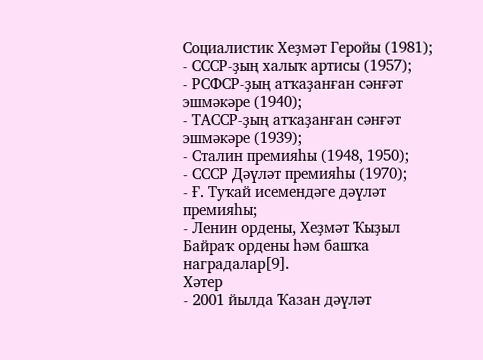Социалистик Хеҙмәт Геройы (1981);
- СССР-ҙың халыҡ артисы (1957);
- РСФСР-ҙың атҡаҙанған сәнғәт эшмәкәре (1940);
- ТАССР-ҙың атҡаҙанған сәнғәт эшмәкәре (1939);
- Сталин премияһы (1948, 1950);
- СССР Дәүләт премияһы (1970);
- Ғ. Туҡай исемендәге дәүләт премияһы;
- Ленин ордены, Хеҙмәт Ҡыҙыл Байраҡ ордены һәм башҡа наградалар[9].
Хәтер
- 2001 йылда Ҡазан дәүләт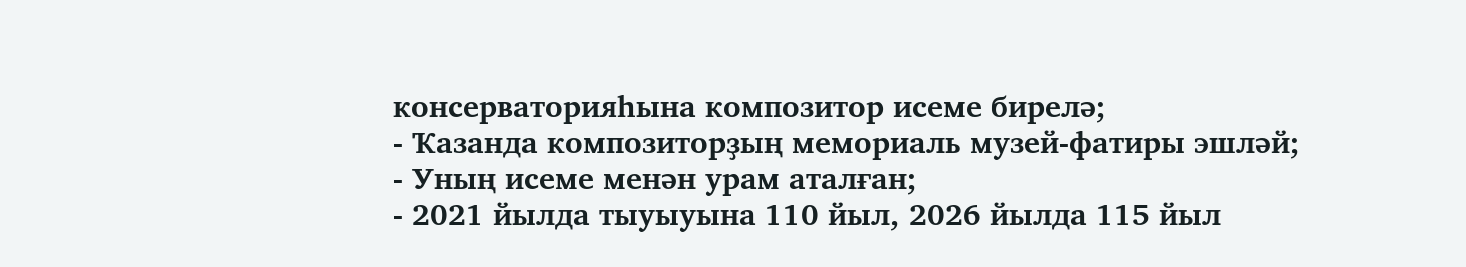консерваторияһына композитор исеме бирелә;
- Ҡазанда композиторҙың мемориаль музей-фатиры эшләй;
- Уның исеме менән урам аталған;
- 2021 йылда тыуыуына 110 йыл, 2026 йылда 115 йыл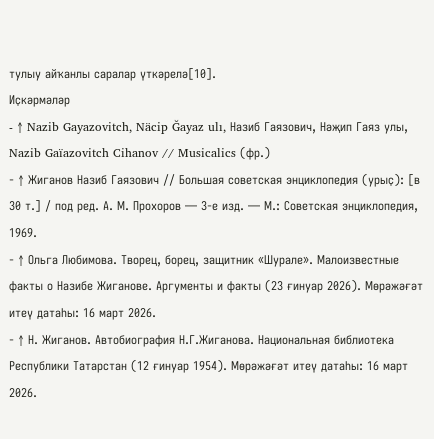тулыу айҡанлы саралар үткәрелә[10].
Иҫкәрмәләр
- ↑ Nazib Gayazovitch, Näcip Ğayaz ulı, Назиб Гаязович, Нәҗип Гаяз улы, Nazib Gaïazovitch Cihanov // Musicalics (фр.)
- ↑ Жиганов Назиб Гаязович // Большая советская энциклопедия (урыҫ): [в 30 т.] / под ред. А. М. Прохоров — 3-е изд. — М.: Советская энциклопедия, 1969.
- ↑ Ольга Любимова. Творец, борец, защитник «Шурале». Малоизвестные факты о Назибе Жиганове. Аргументы и факты (23 ғинуар 2026). Мөрәжәғәт итеү датаһы: 16 март 2026.
- ↑ Н. Жиганов. Автобиография Н.Г.Жиганова. Национальная библиотека Республики Татарстан (12 ғинуар 1954). Мөрәжәғәт итеү датаһы: 16 март 2026.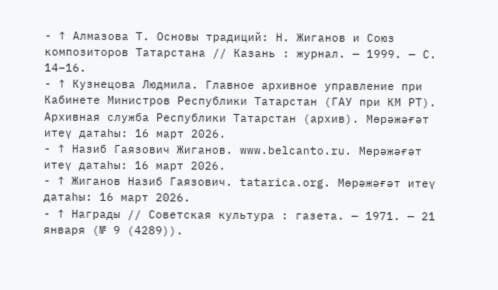- ↑ Алмазова Т. Основы традиций: Н. Жиганов и Союз композиторов Татарстана // Казань : журнал. — 1999. — С. 14–16.
- ↑ Кузнецова Людмила. Главное архивное управление при Кабинете Министров Республики Татарстан (ГАУ при КМ РТ). Архивная служба Республики Татарстан (архив). Мөрәжәғәт итеү датаһы: 16 март 2026.
- ↑ Назиб Гаязович Жиганов. www.belcanto.ru. Мөрәжәғәт итеү датаһы: 16 март 2026.
- ↑ Жиганов Назиб Гаязович. tatarica.org. Мөрәжәғәт итеү датаһы: 16 март 2026.
- ↑ Награды // Советская культура : газета. — 1971. — 21 января (№ 9 (4289)).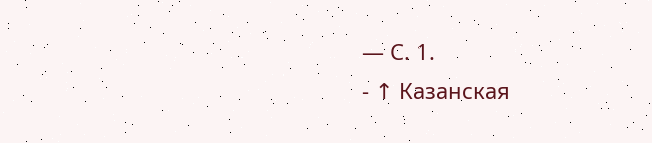— С. 1.
- ↑ Казанская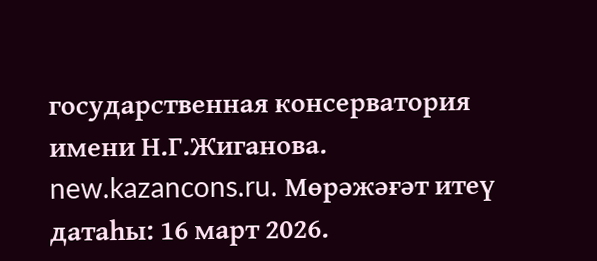государственная консерватория имени Н.Г.Жиганова. new.kazancons.ru. Мөрәжәғәт итеү датаһы: 16 март 2026.